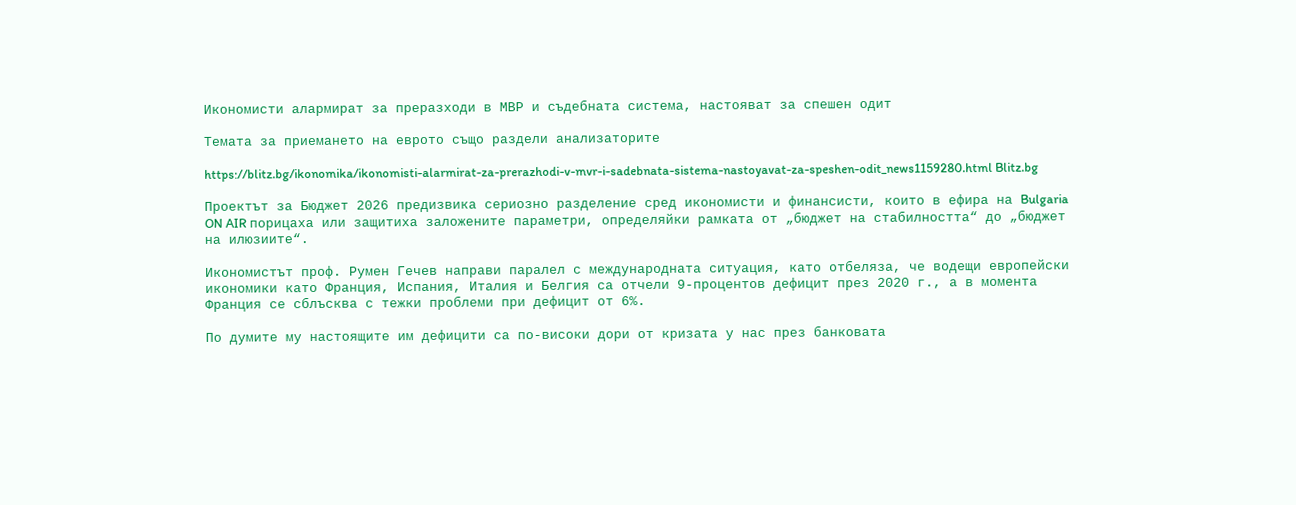Икономисти алармират за преразходи в МВР и съдебната система, настояват за спешен одит

Темата за приемането на еврото също раздели анализаторите

https://blitz.bg/ikonomika/ikonomisti-alarmirat-za-prerazhodi-v-mvr-i-sadebnata-sistema-nastoyavat-za-speshen-odit_news1159280.html Blitz.bg

Проектът за Бюджет 2026 предизвика сериозно разделение сред икономисти и финансисти, които в ефира на Bulgaria ON AIR порицаха или защитиха заложените параметри, определяйки рамката от „бюджет на стабилността“ до „бюджет на илюзиите“.

Икономистът проф. Румен Гечев направи паралел с международната ситуация, като отбеляза, че водещи европейски икономики като Франция, Испания, Италия и Белгия са отчели 9-процентов дефицит през 2020 г., а в момента Франция се сблъсква с тежки проблеми при дефицит от 6%.

По думите му настоящите им дефицити са по-високи дори от кризата у нас през банковата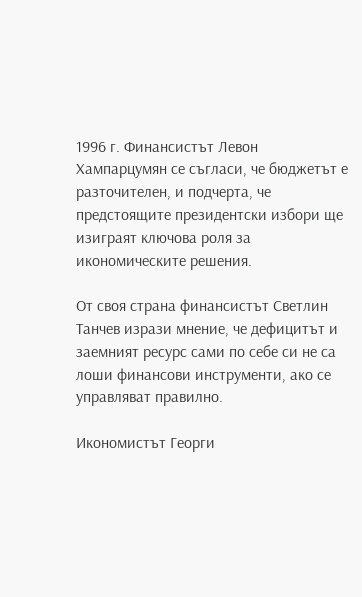1996 г. Финансистът Левон Хампарцумян се съгласи, че бюджетът е разточителен, и подчерта, че предстоящите президентски избори ще изиграят ключова роля за икономическите решения.

От своя страна финансистът Светлин Танчев изрази мнение, че дефицитът и заемният ресурс сами по себе си не са лоши финансови инструменти, ако се управляват правилно.

Икономистът Георги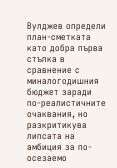Вулджев определи план-сметката като добра първа стъпка в сравнение с миналогодишния бюджет заради по-реалистичните очаквания, но разкритикува липсата на амбиция за по-осезаемо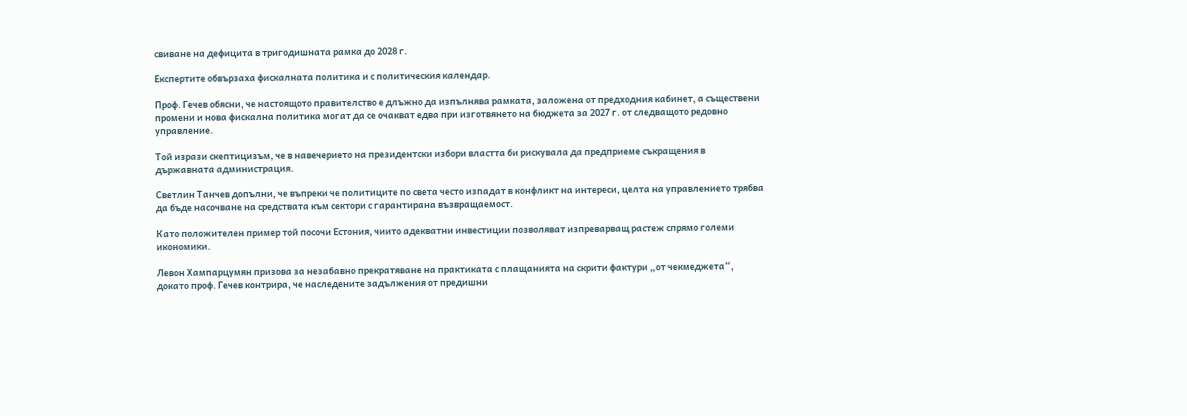свиване на дефицита в тригодишната рамка до 2028 г.

Експертите обвързаха фискалната политика и с политическия календар.

Проф. Гечев обясни, че настоящото правителство е длъжно да изпълнява рамката, заложена от предходния кабинет, а съществени промени и нова фискална политика могат да се очакват едва при изготвянето на бюджета за 2027 г. от следващото редовно управление.

Той изрази скептицизъм, че в навечерието на президентски избори властта би рискувала да предприеме съкращения в държавната администрация.

Светлин Танчев допълни, че въпреки че политиците по света често изпадат в конфликт на интереси, целта на управлението трябва да бъде насочване на средствата към сектори с гарантирана възвращаемост.

Като положителен пример той посочи Естония, чиито адекватни инвестиции позволяват изпреварващ растеж спрямо големи икономики.

Левон Хампарцумян призова за незабавно прекратяване на практиката с плащанията на скрити фактури „от чекмеджета“, докато проф. Гечев контрира, че наследените задължения от предишни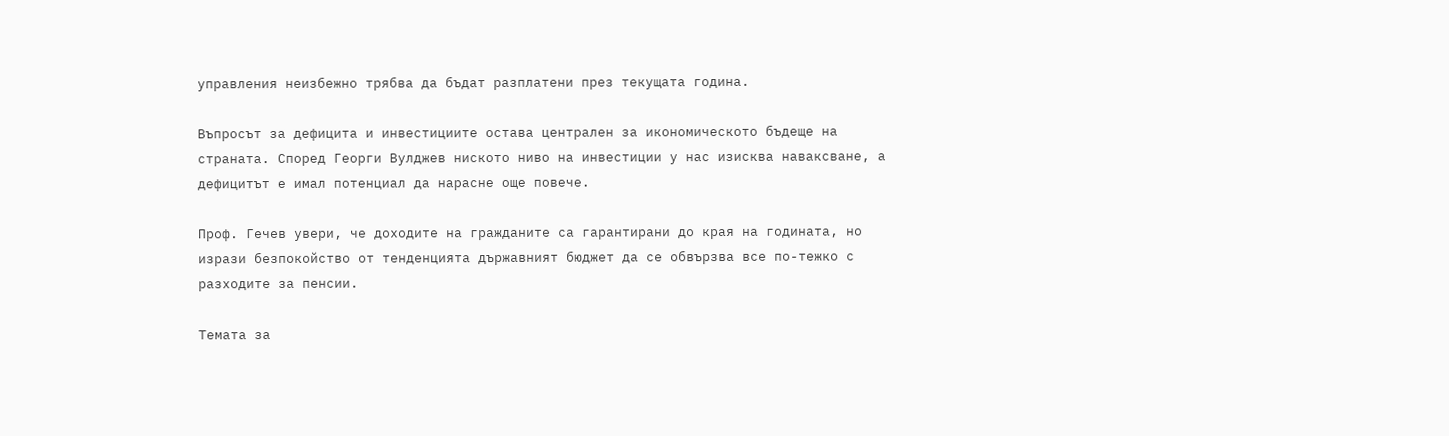управления неизбежно трябва да бъдат разплатени през текущата година.

Въпросът за дефицита и инвестициите остава централен за икономическото бъдеще на страната. Според Георги Вулджев ниското ниво на инвестиции у нас изисква наваксване, а дефицитът е имал потенциал да нарасне още повече.

Проф. Гечев увери, че доходите на гражданите са гарантирани до края на годината, но изрази безпокойство от тенденцията държавният бюджет да се обвързва все по-тежко с разходите за пенсии.

Темата за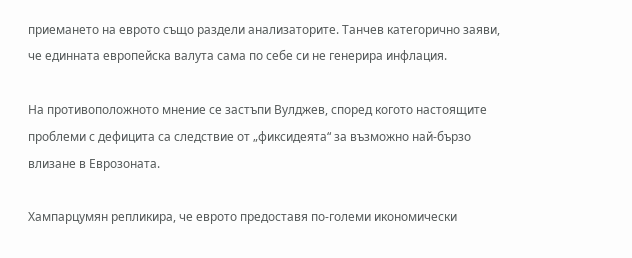приемането на еврото също раздели анализаторите. Танчев категорично заяви, че единната европейска валута сама по себе си не генерира инфлация.

На противоположното мнение се застъпи Вулджев, според когото настоящите проблеми с дефицита са следствие от „фиксидеята“ за възможно най-бързо влизане в Еврозоната.

Хампарцумян репликира, че еврото предоставя по-големи икономически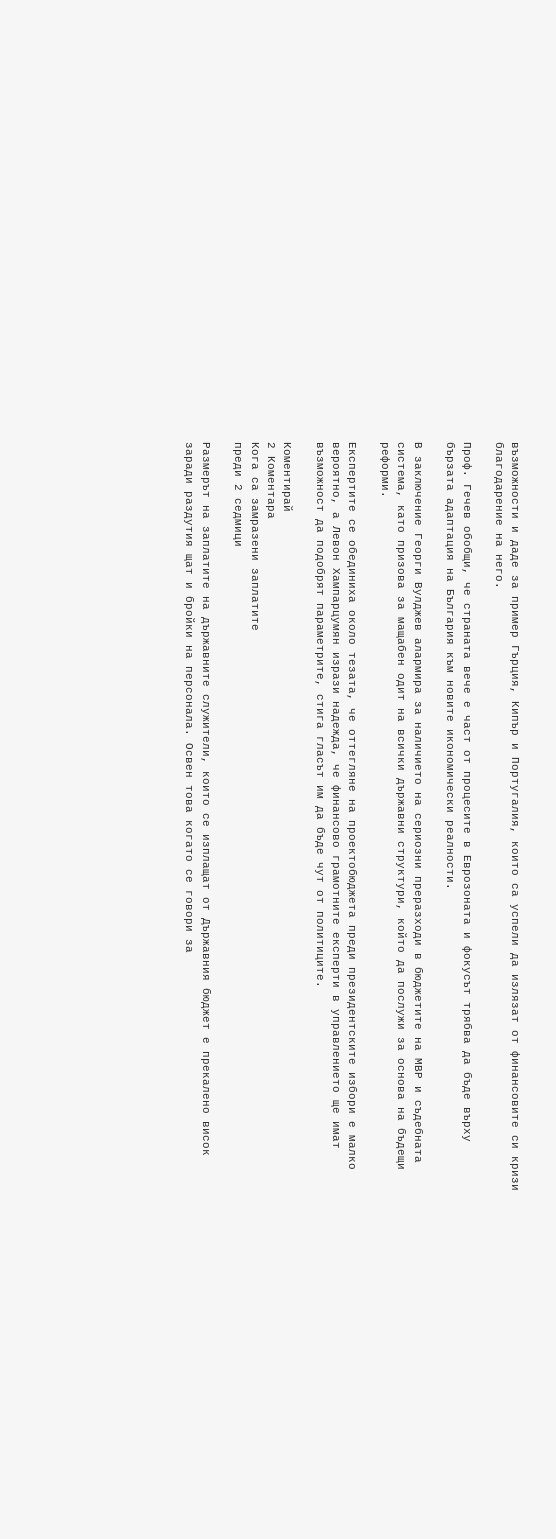възможности и даде за пример Гърция, Кипър и Португалия, които са успели да излязат от финансовите си кризи благодарение на него.

Проф. Гечев обобщи, че страната вече е част от процесите в Еврозоната и фокусът трябва да бъде върху бързата адаптация на България към новите икономически реалности.

В заключение Георги Вулджев алармира за наличието на сериозни преразходи в бюджетите на МВР и съдебната система, като призова за мащабен одит на всички държавни структури, който да послужи за основа на бъдещи реформи.

Експертите се обединиха около тезата, че оттегляне на проектобюджета преди президентските избори е малко вероятно, а Левон Хампарцумян изрази надежда, че финансово грамотните експерти в управлението ще имат възможност да подобрят параметрите, стига гласът им да бъде чут от политиците.

Коментирай
2 Коментара
Кога са замразени заплатите
преди 2 седмици

Размерът на заплатите на държавните служители, които се изплащат от Държавния бюджет е прекалено висок заради раздутия щат и бройки на персонала. Освен това когато се говори за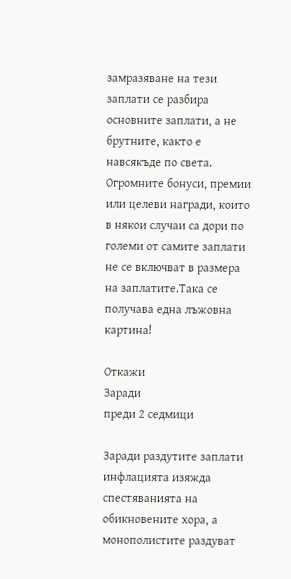замразяване на тези заплати се разбира основните заплати, а не брутните, както е навсякъде по света. Огромните бонуси, премии или целеви награди, които в някои случаи са дори по големи от самите заплати не се включват в размера на заплатите.Така се получава една лъжовна картина!

Откажи
Заради
преди 2 седмици

Заради раздутите заплати инфлацията изяжда спестяванията на обикновените хора, а монополистите раздуват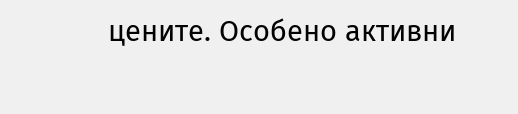цените. Особено активни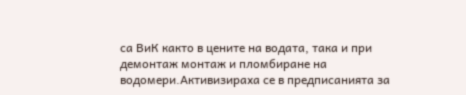са ВиК както в цените на водата, така и при демонтаж монтаж и пломбиране на водомери.Активизираха се в предписанията за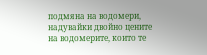подмяна на водомери, надувайки двойно цените на водомерите, които те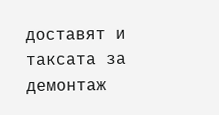доставят и таксата за демонтаж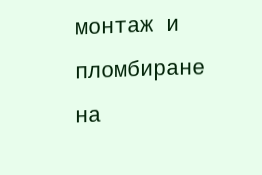монтаж и пломбиране на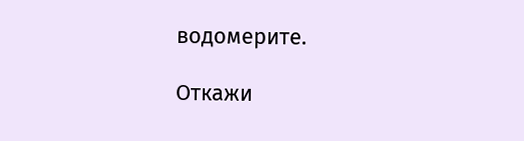водомерите.

Откажи